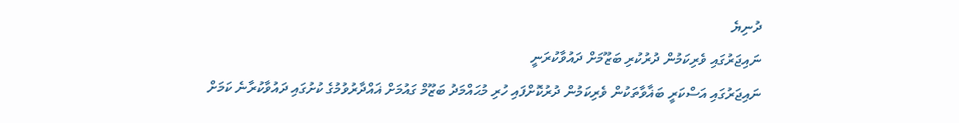ދުނިޔެ
ނައިޖަރުގައި ވެރިކަމުން ދުރުކުރި ބަޒޫމަށް ދައުވާކުރަނީ
ނައިޖަރުގައި އަސްކަރީ ބަޣާވާތަކުން ވެރިކަމުން ދުރުކޮށްފައި ހުރި މުޙައްމަދު ބަޒޫމް ގައުމަށް ޣައްދާރުވުމުގެ ކުށުގައި ދައުވާކުރާނެ ކަމަށް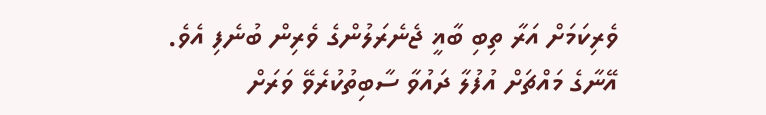ވެރިކަމަށް އަރާ ތިބި ބާޣީ ޖެނެރަލުންގެ ވެރިން ބުނެފި އެވެ.
އޭނާގެ މައްޗަށް އުފުލާ ދައުވާ ސާބިތުކުރެވޭ ވަރަށް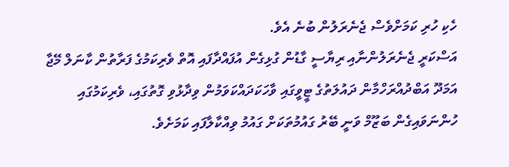ހެކި ހުރި ކަމަށްވެސް ޖެނެރަލުން ބުނެ އެވެ.
އަސްކަރީ ޖެނެރަލުންނާއި ރިޔާސީ ގާޑުން ގުޅިގެން އުފައްދާފައި އޮތް ވެރިކަމުގެ ފަރާތުން ކާނަލް މޭޖާ އަމަދޫ އަބްދުއްރަހްމާން ދައުލަތުގެ ޓީވީގައި ވާހަކަދައްކަވަމުން ވިދާޅުވި ގޮތުގައި، ވެރިކަމުގައި ހުންނަވައިގެން ބަޒޫމް ވަނީ ބޭރު ގައުމުތަކަށް ގައުމު ވިއްކާލާފައި ކަމަށެވެ.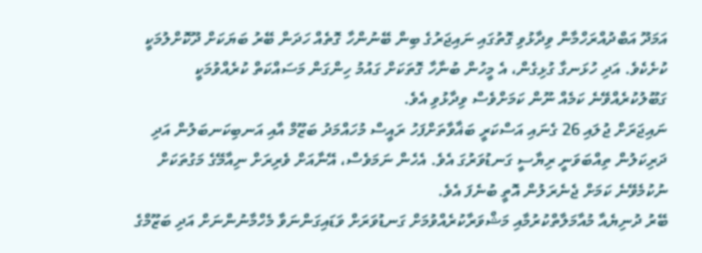އަމަދޫ އަބްދުއްރަހްމާން ވިދާޅުވި ގޮތުގައި ނައިޖަރުގެ ބިން ބޭނުންހާ ގޮތެއް ހަދަން ބޭރު ބަޔަކަށް ދޫކޮށްލުމަކީ ކުށެކެވެ. އަދި ހުޅަނގާ ގުޅިގެން، އެ މީހުން ބުނާހާ ގޮތަކަށް ގައުމު ހިންގަން މަސައްކަތް ކުރެއްވުމަކީ ގަބޫލުކުރެއްވޭނެ ކަމެއް ނޫން ކަމަށްވެސް ވިދާޅުވި އެވެ.
ނައިޖަރަށް ޖުލައި 26 ގެނައި އަސްކަރީ ބަޣާވާތަށްފަހު ރައީސް މުހައްމަދު ބަޒޫމް އާއި އަނބިކަނބަލުން އަދި ދަރިކަލުން ތިއްބަވަނީ ރިޔާސީ ގަނޑުވަރުގަ އެވެ. އެހެން ނަމަވެސް، އޭނާއަށް ވެރިރަށް ނިއާމޭގެ މަގުތަކަށް ނުކުމެވޭނެ ކަމަށް ޖެނެރަލުން އޮތީ ބުނެފަ އެވެ.
ބޭރު ދުނިޔެއާ މުއާމަލާތްކުރުމާއި މަޝްވަރާކުރެއްވުމަށް ގަނޑުވަރަށް ވަޑައިގަންނަވާ މެހްމާނުންނަށް އަދި ބަޒޫމްގެ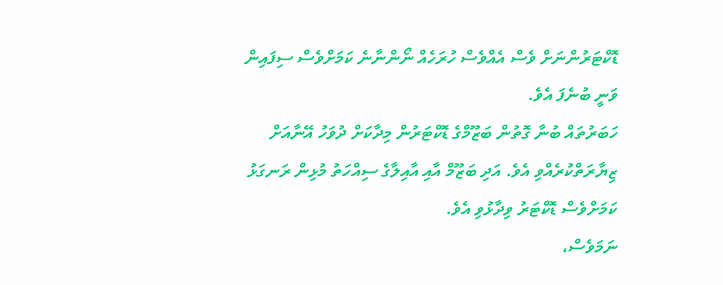ޑޮކްޓަރުންނަށް ވެސް އެއްވެސް ހުރަހެއް ނޯންނާނެ ކަމަށްވެސް ސިފައިން ވަނީ ބުނެފަ އެވެ.
ހަބަރުތައް ބުނާ ގޮތުން ބަޒޫމްގެ ޑޮކްޓަރުން މިދާކަށް ދުވަހު އޭނާއަށް ޒިޔާރަތްކުރެއްވި އެވެ. އަދި ބަޒޫމް އާއި އާއިލާގެ ސިއްހަތު މުޅިން ރަނގަޅު ކަމަށްވެސް ޑޮކްޓަރު ވިދާޅުވި އެވެ.
ނަމަވެސް،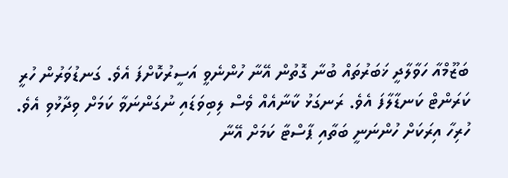ބަޒޫމްއާ ހަވާލާދީ ޚަބަރުތައް ބުނާ ގޮތުން އޭނާ ހުންނެވީ އަސީރުކޮށްފަ އެވެ. ގަނޑުވަރުން ހުރީ ކަރަންޓް ކަނޑާލާފަ އެވެ. ރަނގަޅު ކާނާއެއް ވެސް ލިބިވަޑައި ނުގަންނަވާ ކަމަށް ވިދާޅުވި އެވެ. ހުރިހާ އިރަކަށް ހުންނަނީ ބަތާއި ޕާސްޓާ ކަމަށް އޭނާ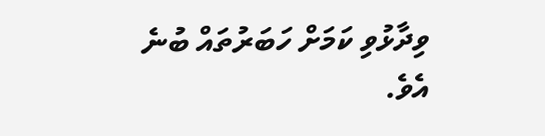ވިދާޅުވި ކަމަށް ހަބަރުތައް ބުނެ އެވެ.